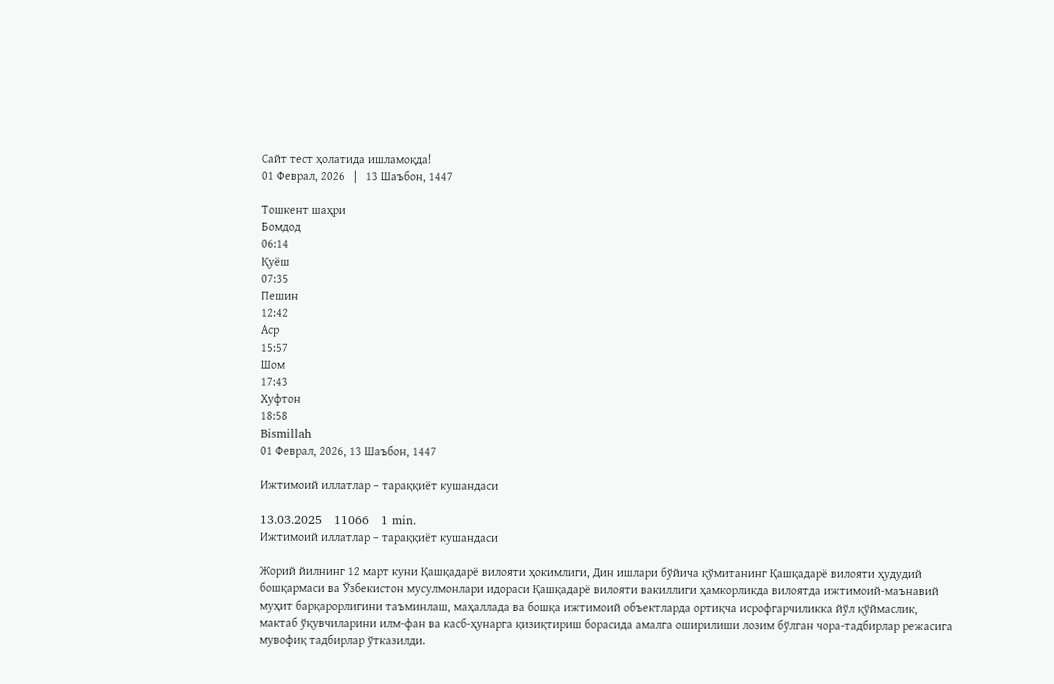Сайт тест ҳолатида ишламоқда!
01 Феврал, 2026   |   13 Шаъбон, 1447

Тошкент шаҳри
Бомдод
06:14
Қуёш
07:35
Пешин
12:42
Аср
15:57
Шом
17:43
Хуфтон
18:58
Bismillah
01 Феврал, 2026, 13 Шаъбон, 1447

Ижтимоий иллатлар – тараққиёт кушандаси

13.03.2025   11066   1 min.
Ижтимоий иллатлар – тараққиёт кушандаси

Жорий йилнинг 12 март куни Қашқадарё вилояти ҳокимлиги, Дин ишлари бўйича қўмитанинг Қашқадарё вилояти ҳудудий бошқармаси ва Ўзбекистон мусулмонлари идораси Қашқадарё вилояти вакиллиги ҳамкорликда вилоятда ижтимоий-маънавий муҳит барқарорлигини таъминлаш, маҳаллада ва бошқа ижтимоий объектларда ортиқча исрофгарчиликка йўл қўймаслик, мактаб ўқувчиларини илм-фан ва касб-ҳунарга қизиқтириш борасида амалга оширилиши лозим бўлган чора-тадбирлар режасига мувофиқ тадбирлар ўтказилди.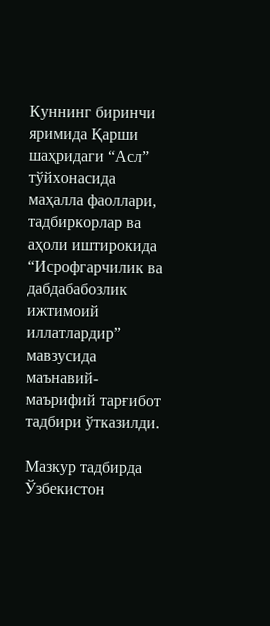Куннинг биринчи яримида Қарши шаҳридаги “Асл” тўйхонасида маҳалла фаоллари, тадбиркорлар ва аҳоли иштирокида “Исрофгарчилик ва дабдабабозлик ижтимоий иллатлардир” мавзусида маънавий-маърифий тарғибот тадбири ўтказилди.

Мазкур тадбирда Ўзбекистон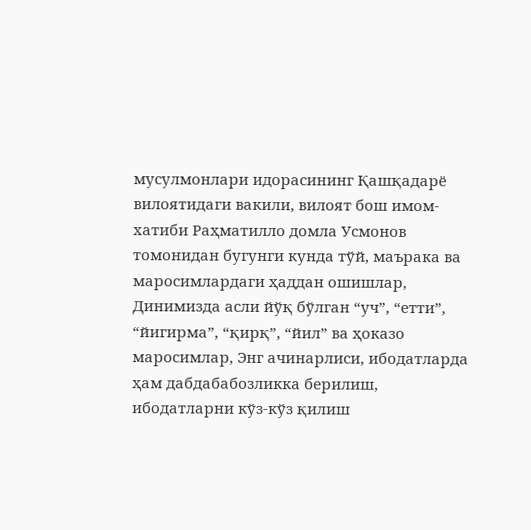мусулмонлари идорасининг Қашқадарё вилоятидаги вакили, вилоят бош имом-хатиби Раҳматилло домла Усмонов томонидан бугунги кунда тўй, маърака ва маросимлардаги ҳаддан ошишлар, Динимизда асли йўқ бўлган “уч”, “етти”, “йигирма”, “қирқ”, “йил” ва ҳоказо маросимлар, Энг ачинарлиси, ибодатларда ҳам дабдабабозликка берилиш, ибодатларни кўз-кўз қилиш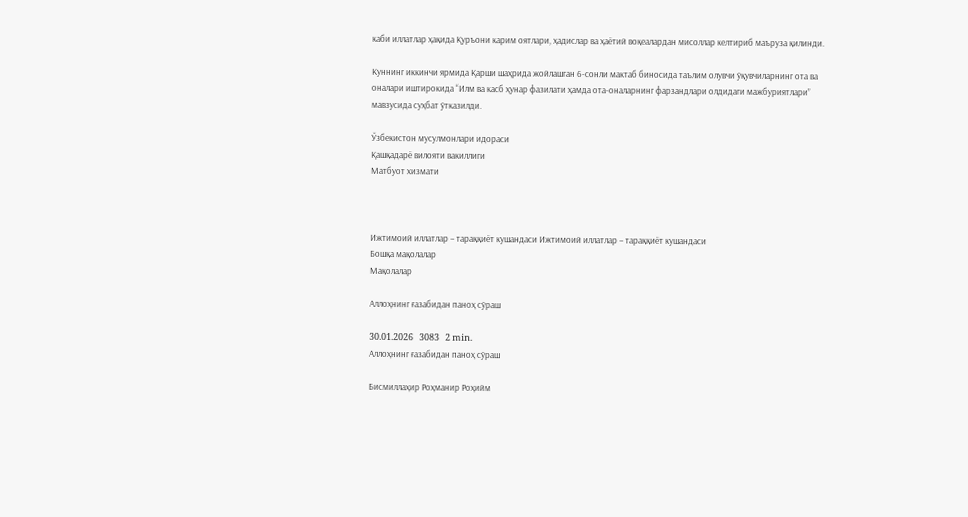каби иллатлар ҳақида Қуръони карим оятлари, ҳадислар ва ҳаётий воқеалардан мисоллар келтириб маъруза қилинди.

Куннинг иккинчи ярмида Қарши шаҳрида жойлашган 6-сонли мактаб биносида таълим олувчи ўқувчиларнинг ота ва оналари иштирокида “Илм ва касб ҳунар фазилати ҳамда ота-оналарнинг фарзандлари олдидаги мажбуриятлари” мавзусида суҳбат ўтказилди.

Ўзбекистон мусулмонлари идораси
Қашқадарё вилояти вакиллиги
Матбуот хизмати



Ижтимоий иллатлар – тараққиёт кушандаси Ижтимоий иллатлар – тараққиёт кушандаси
Бошқа мақолалар
Мақолалар

Аллоҳнинг ғазабидан паноҳ сўраш

30.01.2026   3083   2 min.
Аллоҳнинг ғазабидан паноҳ сўраш

Бисмиллаҳир Роҳманир Роҳийм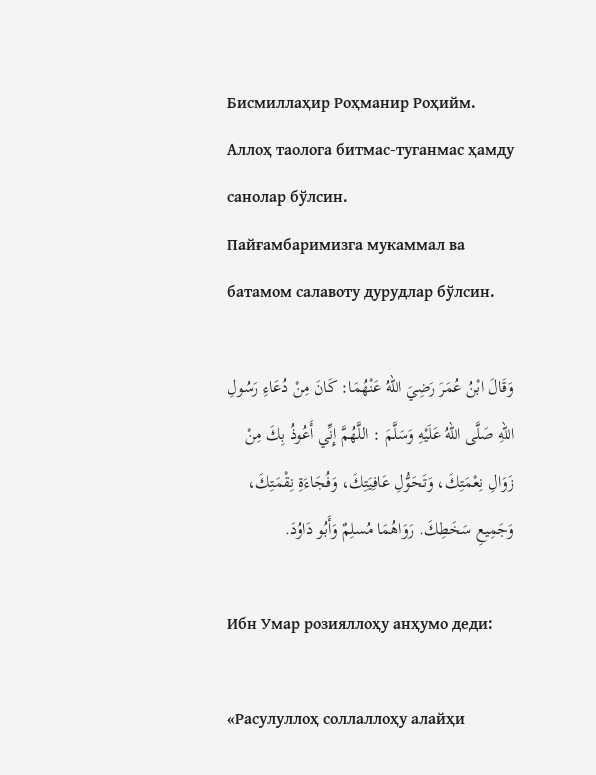Бисмиллаҳир Роҳманир Роҳийм.
Аллоҳ таолога битмас-туганмас ҳамду санолар бўлсин.
Пайғамбаримизга мукаммал ва батамом салавоту дурудлар бўлсин.

وَقَالَ ابْنُ عُمَرَ رَضِيَ اللهُ عَنْهُمَا: كَانَ مِنْ دُعَاءِ رَسُولِ اللهِ صَلَّى اللهُ عَلَيْهِ وَسَلَّمَ : اللَّهُمَّ إِنِّي أَعُوذُ بِكَ مِنْ زَوَالِ نِعْمَتِكَ، وَتَحَوُّلِ عَافِيَتِكَ، وَفُجَاءَةِ نِقْمَتِكَ، وَجَمِيعِ سَخَطِكَ. رَوَاهُمَا مُسلِمٌ وَأَبُو دَاوُدَ.

Ибн Умар розияллоҳу анҳумо деди:

«Расулуллоҳ соллаллоҳу алайҳи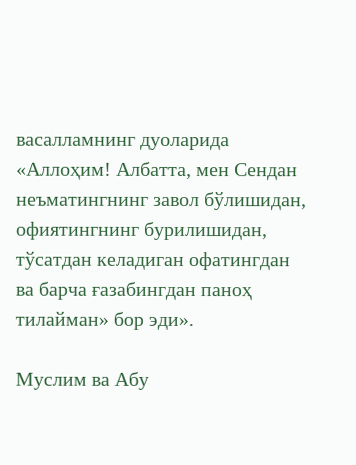васалламнинг дуоларида «Аллоҳим! Албатта, мен Сендан неъматингнинг завол бўлишидан, офиятингнинг бурилишидан, тўсатдан келадиган офатингдан ва барча ғазабингдан паноҳ тилайман» бор эди».

Муслим ва Абу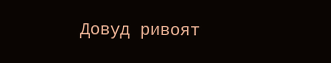Довуд ривоят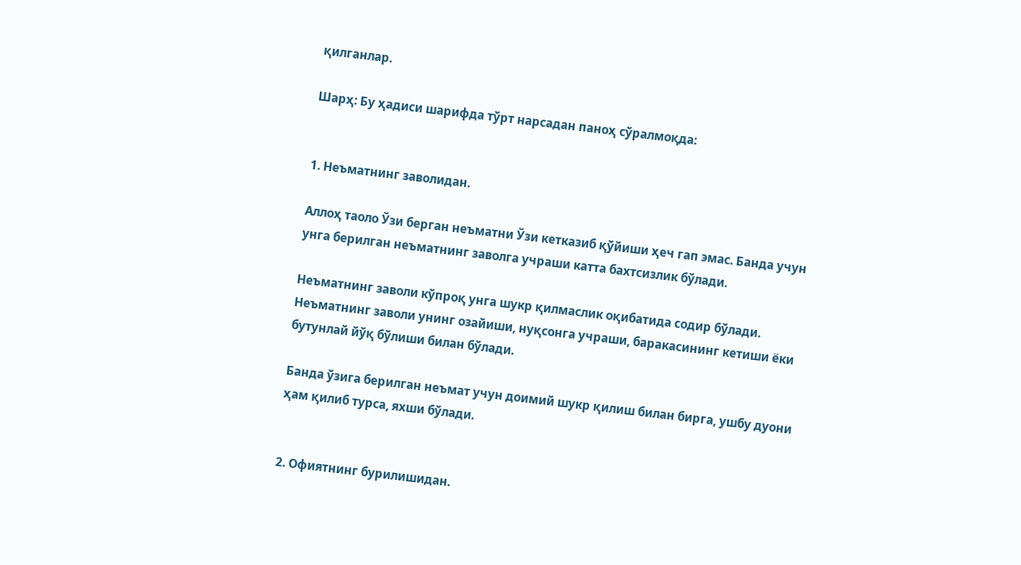қилганлар.

Шарҳ: Бу ҳадиси шарифда тўрт нарсадан паноҳ сўралмоқда:


1. Неъматнинг заволидан.

Аллоҳ таоло Ўзи берган неъматни Ўзи кетказиб қўйиши ҳеч гап эмас. Банда учун унга берилган неъматнинг заволга учраши катта бахтсизлик бўлади.

Неъматнинг заволи кўпроқ унга шукр қилмаслик оқибатида содир бўлади. Неъматнинг заволи унинг озайиши, нуқсонга учраши, баракасининг кетиши ёки бутунлай йўқ бўлиши билан бўлади.

Банда ўзига берилган неъмат учун доимий шукр қилиш билан бирга, ушбу дуони ҳам қилиб турса, яхши бўлади.


2. Офиятнинг бурилишидан.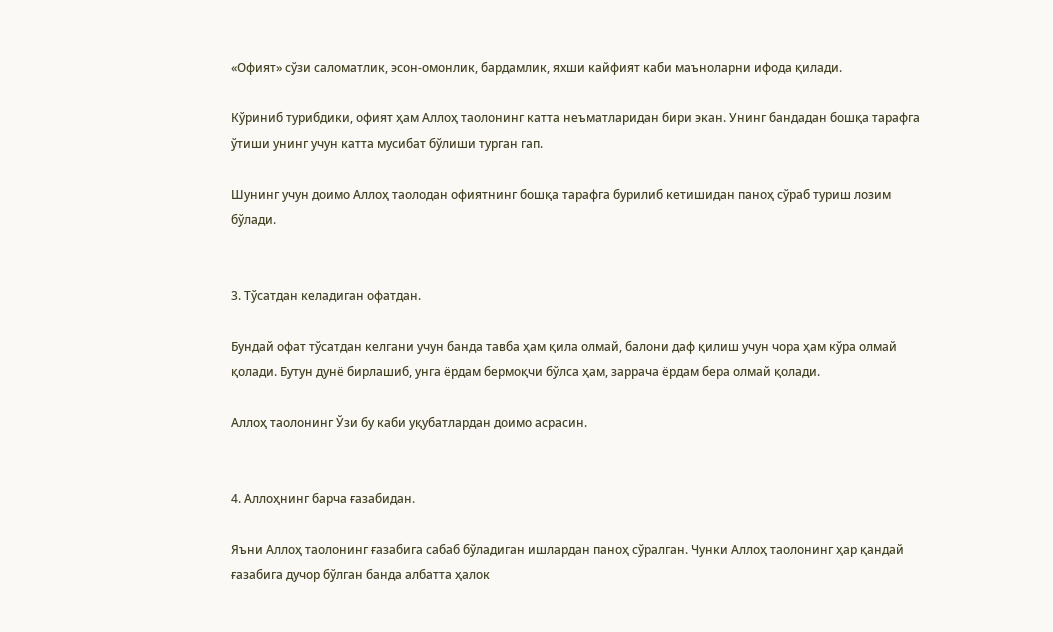«Офият» сўзи саломатлик, эсон-омонлик, бардамлик, яхши кайфият каби маъноларни ифода қилади.

Кўриниб турибдики, офият ҳам Аллоҳ таолонинг катта неъматларидан бири экан. Унинг бандадан бошқа тарафга ўтиши унинг учун катта мусибат бўлиши турган гап.

Шунинг учун доимо Аллоҳ таолодан офиятнинг бошқа тарафга бурилиб кетишидан паноҳ сўраб туриш лозим бўлади.


3. Тўсатдан келадиган офатдан.

Бундай офат тўсатдан келгани учун банда тавба ҳам қила олмай, балони даф қилиш учун чора ҳам кўра олмай қолади. Бутун дунё бирлашиб, унга ёрдам бермоқчи бўлса ҳам, заррача ёрдам бера олмай қолади.

Аллоҳ таолонинг Ўзи бу каби уқубатлардан доимо асрасин.


4. Аллоҳнинг барча ғазабидан.

Яъни Аллоҳ таолонинг ғазабига сабаб бўладиган ишлардан паноҳ сўралган. Чунки Аллоҳ таолонинг ҳар қандай ғазабига дучор бўлган банда албатта ҳалок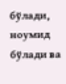бўлади, ноумид бўлади ва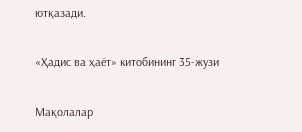ютқазади.

«Ҳадис ва ҳаёт» китобининг 35-жузи

Мақолалар